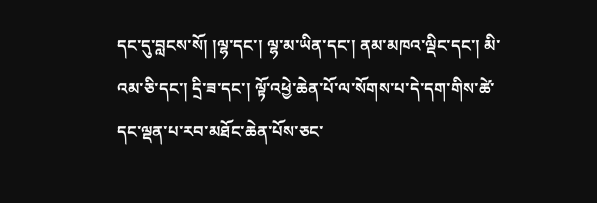དང་དུ་བླངས་སོ། །ལྷ་དང་། ལྷ་མ་ཡིན་དང་། ནམ་མཁའ་ལྡིང་དང་། མི་འམ་ཅི་དང་། དྲི་ཟ་དང་། ལྟོ་འཕྱེ་ཆེན་པོ་ལ་སོགས་པ་དེ་དག་གིས་ཚེ་དང་ལྡན་པ་རབ་མཐོང་ཆེན་པོས་ཅང་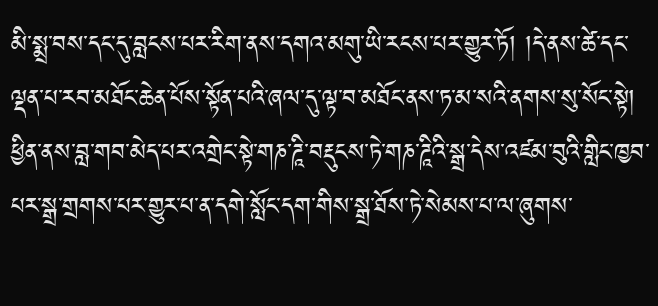མི་སྨྲ་བས་དང་དུ་བླངས་པར་རིག་ནས་དགའ་མགུ་ཡི་རངས་པར་གྱུར་ཏོ། །དེ་ནས་ཚེ་དང་ལྡན་པ་རབ་མཐོང་ཆེན་པོས་སྟོན་པའི་ཞལ་དུ་ལྟ་བ་མཐོང་ནས་ཏ་མ་སའི་ནགས་སུ་སོང་སྟེ། ཕྱིན་ནས་བླ་གབ་མེད་པར་འགྲེང་སྟེ་གཎ་ཌཱི་བརྡུངས་ཏེ་གཎ་ཌཱིའི་སྒྲ་དེས་འཛམ་བུའི་གླིང་ཁྱབ་པར་སྒྲ་གྲགས་པར་གྱུར་པ་ན་དགེ་སློང་དག་གིས་སྒྲ་ཐོས་ཏེ་སེམས་པ་ལ་ཞུགས་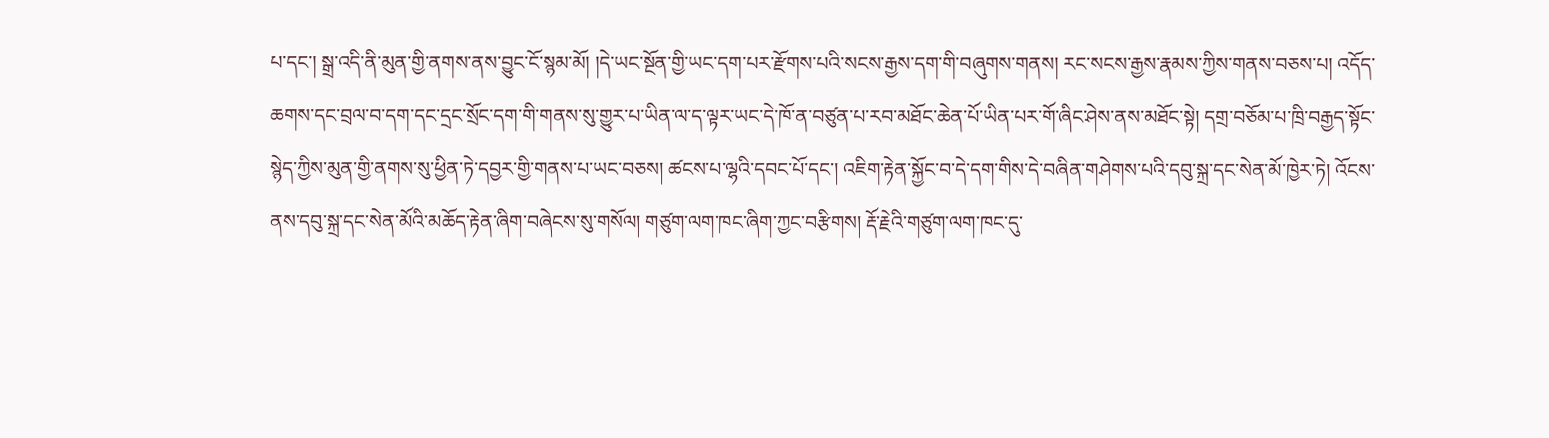པ་དང་། སྒྲ་འདི་ནི་མུན་གྱི་ནགས་ནས་བྱུང་ངོ་སྙམ་མོ། །དེ་ཡང་སྔོན་གྱི་ཡང་དག་པར་རྫོགས་པའི་སངས་རྒྱས་དག་གི་བཞུགས་གནས། རང་སངས་རྒྱས་རྣམས་ཀྱིས་གནས་བཅས་པ། འདོད་ཆགས་དང་བྲལ་བ་དག་དང་དྲང་སྲོང་དག་གི་གནས་སུ་གྱུར་པ་ཡིན་ལ་ད་ལྟར་ཡང་དེ་ཁོ་ན་བཙུན་པ་རབ་མཐོང་ཆེན་པོ་ཡིན་པར་གོ་ཞིང་ཤེས་ནས་མཐོང་སྟེ། དགྲ་བཅོམ་པ་ཁྲི་བརྒྱད་སྟོང་སྙེད་ཀྱིས་མུན་གྱི་ནགས་སུ་ཕྱིན་ཏེ་དབྱར་གྱི་གནས་པ་ཡང་བཅས། ཚངས་པ་ལྷའི་དབང་པོ་དང་། འཇིག་རྟེན་སྐྱོང་བ་དེ་དག་གིས་དེ་བཞིན་གཤེགས་པའི་དབུ་སྐྲ་དང་སེན་མོ་ཁྱེར་ཏེ། འོངས་ནས་དབུ་སྐྲ་དང་སེན་མོའི་མཆོད་རྟེན་ཞིག་བཞེངས་སུ་གསོལ། གཙུག་ལག་ཁང་ཞིག་ཀྱང་བརྩིགས། རྡོ་རྗེའི་གཙུག་ལག་ཁང་དུ་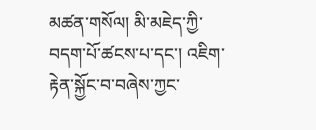མཚན་གསོལ། མི་མཇེད་ཀྱི་བདག་པོ་ཚངས་པ་དང་། འཇིག་རྟེན་སྐྱོང་བ་བཞེས་ཀྱང་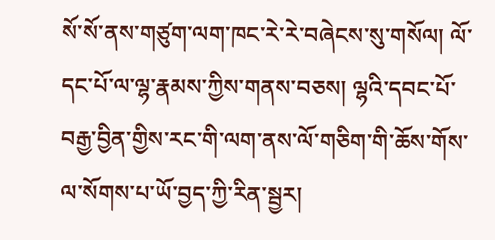སོ་སོ་ནས་གཙུག་ལག་ཁང་རེ་རེ་བཞེངས་སུ་གསོལ། ལོ་དང་པོ་ལ་ལྷ་རྣམས་ཀྱིས་གནས་བཅས། ལྷའི་དབང་པོ་བརྒྱ་བྱིན་གྱིས་རང་གི་ལག་ནས་ལོ་གཅིག་གི་ཆོས་གོས་ལ་སོགས་པ་ཡོ་བྱད་ཀྱི་རིན་སྦྱར།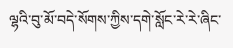ལྷའི་བུ་མོ་བདེ་སོགས་ཀྱིས་དགེ་སློང་རེ་རེ་ཞིང་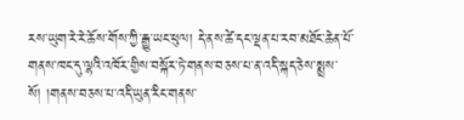རས་ཡུག་རེ་རེ་ཆོས་གོས་ཀྱི་རྒྱུ་ཡང་ཕུལ། དེ་ནས་ཚེ་དང་ལྡན་པ་རབ་མཐོང་ཆེན་པོ་གནས་ཁང་དུ་ལྷའི་འཁོར་གྱིས་བསྐོར་ཏེ་གནས་བཅས་པ་ན་འདི་སྐད་ཅེས་སྨྲས་སོ། །གནས་བཅས་པ་འདི་ཡུན་རིང་གནས་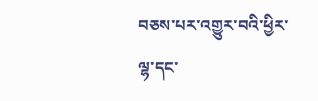བཅས་པར་འགྱུར་བའི་ཕྱིར་ལྷ་དང་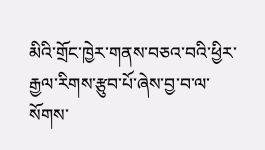མིའི་གྲོང་ཁྱེར་གནས་བཅའ་བའི་ཕྱིར་རྒྱལ་རིགས་རྩུབ་པོ་ཞེས་བྱ་བ་ལ་སོགས་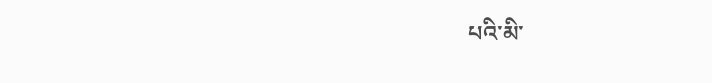པའི་མི་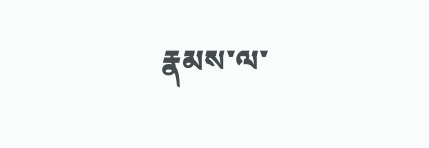རྣམས་ལ་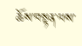ཆོས་བསྟན་པས་